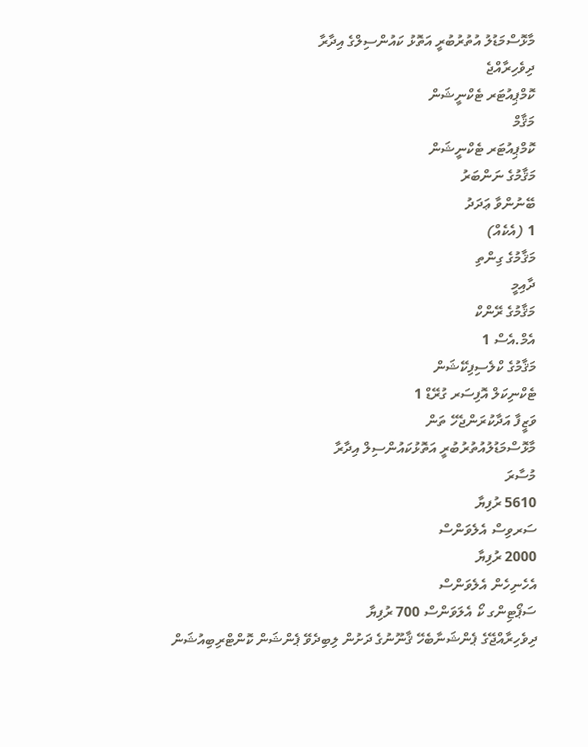މާޅޮސްމަޑުލު އުތުރުބުރީ އަތޮޅު ކައުންސިލްގެ އިދާރާ
ދިވެހިރާއްޖެ
ކޮމްޕިއުޓަރ ޓެކްނީޝަން
މަޤާމް
ކޮމްޕިއުޓަރ ޓެކްނީޝަން
މަޤާމުގެ ނަންބަރު
ބޭނުންވާ ޢަދަދު
1 (އެކެއް)
މަޤާމުގެ ގިންތި
ދާއިމީ
މަޤާމުގެ ރޭންކް
އެމް.އެސް 1
މަޤާމުގެ ކްލެސިފިކޭޝަން
ޓެކްނިކަލް އޮފިސަރ ގުރޭޑް 1
ވަޒީފާ އަދާކުރަންޖެހޭ ތަން
މާޅޮސްމަޑުލުއުތުރުބުރީ އަތޮޅުކައުންސިލް އިދާރާ
މުސާރަ
5610 ރުފިޔާ
ސަރވިސް އެލެވަންސް
2000 ރުފިޔާ
އެހެނިހެން އެލެވަންސް
ސަޕޯޓިންގ ކޯ އެލަވަންސް 700 ރުފިޔާ
ދިވެހިރާއްޖޭގެ ޕެންޝަނާބެހޭ ޤާނޫނުގެ ދަށުން ލިބިދެވޭ ޕެންޝަން ކޮންޓްރިބިއުޝަން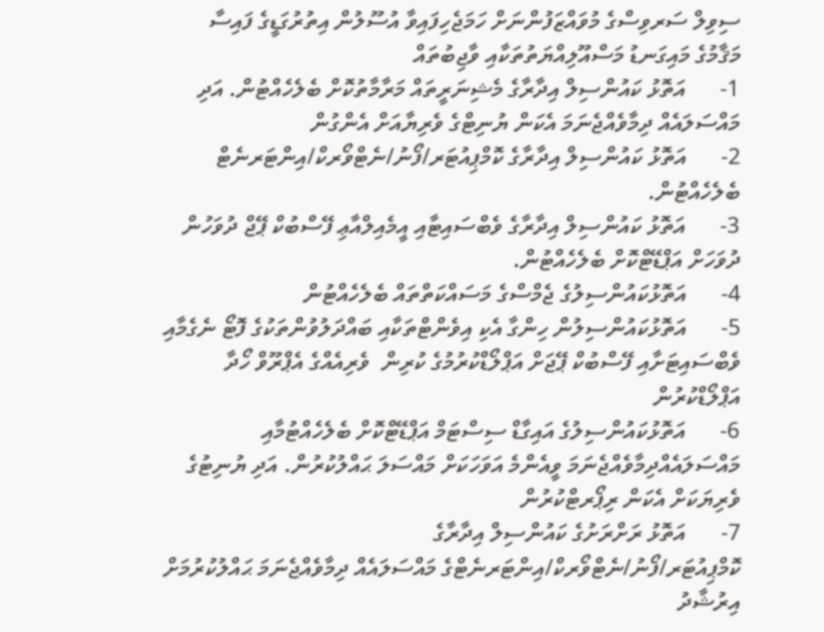ސިވިލް ސަރވިސްގެ މުވައްޒަފުންނަށް ހަމަޖެހިފައިވާ އުސޫލުން އިތުރުގަޑީގެ ފައިސާ
މަޤާމުގެ މައިގަނޑު މަސްއޫލިއްޔަތުތަކާއި ވާޖިބުތައް
1-      އަތޮޅު ކައުންސިލް އިދާރާގެ މެޝިނަރީތައް މަރާމާތުކޮށް ބެލެހެއްޓުން. އަދި މައްސަލައެއް ދިމާވެއްޖެނަމަ އެކަން ޔުނިޓްގެ ވެރިޔާއަށް އެންގުން
2-      އަތޮޅު ކައުންސިލް އިދާރާގެ ކޮމްޕިއުޓަރ/ފޯނު/ނެޓްވޯރކް/އިންޓަރނެޓް ބެލެހެއްޓުން.
3-      އަތޮޅު ކައުންސިލް އިދާރާގެ ވެބްސައިޓާއި އީމެއިލްއާޢި ފޭސްބުކް ޕޭޖް ދުވަހުން ދުވަހަށް އަޕްޑޭޓްކޮށް ބެލެހެއްޓުން.
4-      އަތޮޅުކައުންސިލުގެ ޖެމްސްގެ މަސައްކަތްތައް ބެލެހެއްޓުން
5-      އަތޮޅުކައުންސިލުން ހިންގާ އެކި އިވެންޓްތަކާއި ބައްދަލުވުންތަކުގެ ފޮޓޯ ނެގެމާއި ވެބްސައިޓަށާއި ފޭސްބުކް ޕޭޖަށް އަޕްލޯޑްކުރުމުގެ ކުރިން  ވެރިއެއްގެ އެޕްރޫވް ހޯދާ އަޕްލޯޑްކުރުން
6-      އަތޮޅުކައުންސިލުގެ އައިގާޑް ސިސްޓަމް އަޕްޑޭޓްކޮށް ބެލެހެއްޓުމާއި މައްސަލައެއްދިމާވެއްޖެނަމަ ވީއެންމެ އަވަހަކަށް މައްސަލަ ޙައްލުކުރުން. އަދި ޔުނިޓުގެ ވެރިޔަކަށް އެކަން ރިޕޯރޓްކުރުން
7-      އަތޮޅު ރަށްރަށުގެ ކައުންސިލް އިދާރާގެ ކޮމްޕިއުޓަރ/ފޯނު/ނެޓްވޯރކް/އިންޓަރނެޓްގެ މައްސަލައެއް ދިމާވެއްޖެނަމަ ޙައްލުކުރުމަށް އިރުޝާދު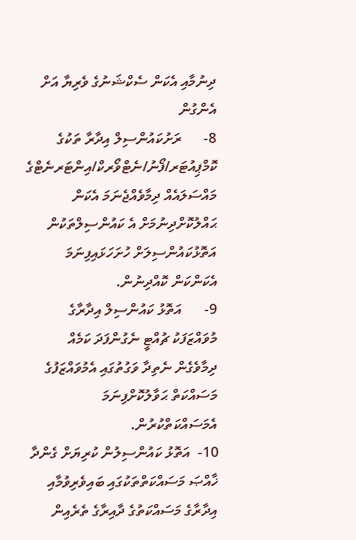ދިނުމާއި އެކަން ސެކްޝަނުގެ ވެރިޔާ އަށް އެންގުން
8-      ރަށުކައުންސިލް އިދާރާ ތަކުގެ ކޮމްޕިއުޓަރ/ފޯނު/ނެޓްވޯރކް/އިންޓަރނެޓްގެ މައްސަލައެއް ދިމާވެއްޖެނަމަ އެކަން ޙައްލުކޮށްދިނުމަށް އެ ކައުންސިލްތަކުން އަތޮޅުކައުންސިލަށް ހުށަހަޅައިފިނަމަ އެކަންކަން ކޮއްދިނުން.
9-      އަތޮޅު ކައުންސިލް އިދާރާގެ މުވައްޒަފަކު ޗުއްޓީ ނެގުންފަދަ ކަމެއް ދިމާވެގެން ނެތިދާ ވަގުތުގައި އެމުވައްޒަފުގެ މަސައްކަތް ޙަވާލުކޮށްފިނަމަ އެމަސައްކަތްކުރުން.
10-  އަތޮޅު ކައުންސިލުން ކުރިޔަށް ގެންދާ ޚާއްޞަ މަސައްކަތްތަކުގައި ބައިވެރިވުމާއި އިދާރާގެ މަސައްކަތުގެ ދާއިރާގެ ތެރެއިން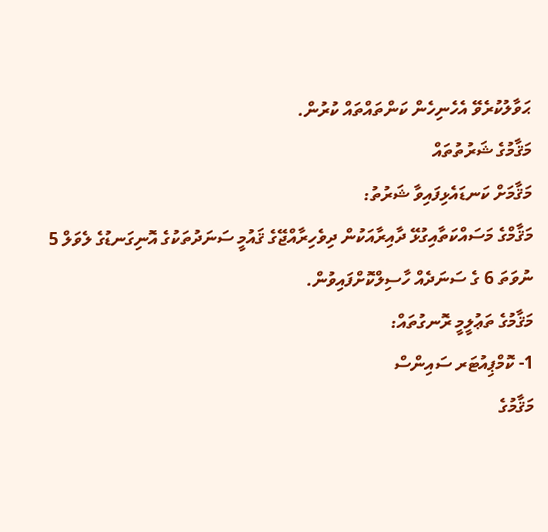ޙަވާލުކުރެވޭ އެހެނިހެން ކަންތައްތައް ކުރުން.
މަޤާމުގެ ޝަރުތުތައް
މަޤާމަށް ކަނޑައެޅިފައިވާ ޝަރުތު:
މަޤާމްގެ މަސައްކަތާއިގުޅޭ ދާއިރާއަކުން ދިވެހިރާއްޖޭގެ ޤައުމީ ސަނަދުތަކުގެ އޮނިގަނޑުގެ ލެވަލް 5 ނުވަތަ 6 ގެ ސަނަދެއް ހާސިލްކޮށްފައިވުން.
މަޤާމުގެ ތަޢުލީމީ ރޮނގުތައް:
1- ކޮމްޕިއުޓަރ ސައިންސް
މަޤާމުގެ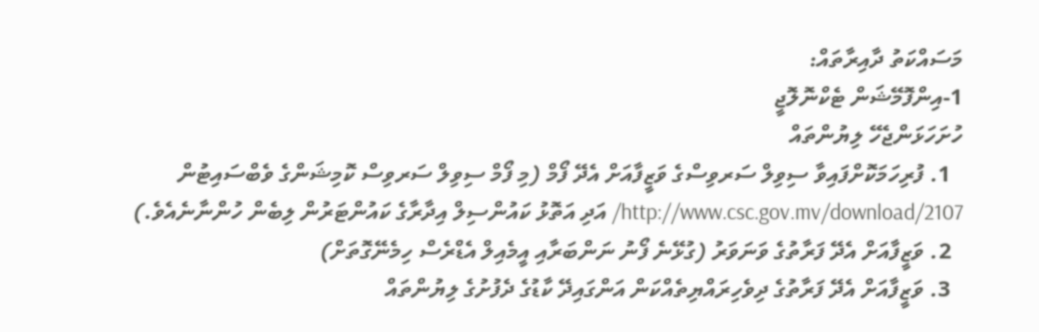މަސައްކަތު ދާއިރާތައް:
1-އިންފޮމޭޝަން ޓެކްނޮލޮޖީ
ހުށަހަޅަންޖެހޭ ލިޔުންތައް
  1. ފުރިހަމަކޮށްފައިވާ ސިވިލް ސަރވިސްގެ ވަޒީފާއަށް އެދޭ ފޯމް (މި ފޯމް ސިވިލް ސަރވިސް ކޮމިޝަންގެ ވެބްސައިޓުން http://www.csc.gov.mv/download/2107/ އަދި އަތޮޅު ކައުންސިލް އިދާރާގެ ކައުންޓަރުން ލިބެން ހުންނާނެއެވެ.)
  2. ވަޒީފާއަށް އެދޭ ފަރާތުގެ ވަނަވަރު (ގުޅޭނެ ފޯނު ނަންބަރާއި އީމެއިލް އެޑްރެސް ހިމެނޭގޮތަށް)
  3. ވަޒީފާއަށް އެދޭ ފަރާތުގެ ދިވެހިރައްޔިތެއްކަން އަންގައިދޭ ކާޑުގެ ދެފުށުގެ ލިޔުންތައް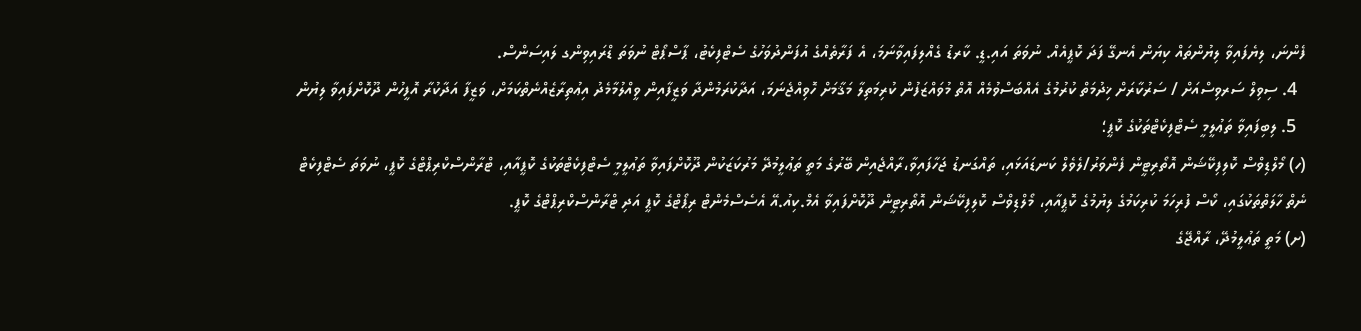ފެންނަ، ލިޔެފައިވާ ލިޔުންތައް ކިޔަން އެނގޭ ފަދަ ކޮޕީއެއް. ނުވަތަ އައި.ޑީ. ކާރޑު ގެއްލިފައިވާނަމަ، އެ ފަރާތެއްގެ އުފަންދުވަހުގެ ސެޓްފިކެޓު، ޕާސްޕޯޓް ނުވަތަ ޑްރައިވިންގ ލައިސަންސް.
  4. ސިވިލް ސަރވިސްއަށް / ސަރުކާރަށް ޚިދުމަތް ކުރުމުގެ އެއްބަސްވުމެއް އޮތް މުވައްޒަފުން ކުރިމަތިލާ މަޤާމަށް ހޮވިއްޖެނަމަ، އަދާކުރަމުންދާ ވަޒީފާއިން ވީއްލުމާމެދު އިޢުތިރާޒެއްނެތްކަމަށް، ވަޒީފާ އަދާކުރާ އޮފީހުން ދޫކޮށްފައިވާ ލިޔުން
  5. ލިބިފައިވާ ތަޢުލީމީ ސެޓްފިކެޓްތަކުގެ ކޮޕީ؛
(ހ) މޯލްޑިވްސް ކޮލިފިކޭޝަން އޮތޯރިޓީން ފެންވަރު/ލެވެލް ކަނޑައަޅައި، ތައްގަނޑު ޖަހާފައިވާ،ރާއްޖެއިން ބޭރުގެ މަތީ ތަޢުލީމުދޭ މަރުކަޒަކުން ދޫކޮށްފައިވާ ތަޢުލީމީ ސެޓްފިކެޓްތަކުގެ ކޮޕީއާއި، ޓްރާންސްކްރިޕްޓްގެ ކޮޕީ، ނުވަތަ ސެޓްފިކެޓް ނެތް ހާލަތްތަކުގައި، ކޯސް ފުރިހަމަ ކުރިކަމުގެ ލިޔުމުގެ ކޮޕީއާއި، މޯލްޑިވްސް ކޮލިފިކޭޝަން އޮތޯރިޓީން ދޫކޮށްފައިވާ އެމް.ކިއު.އޭ އެސެސްމެންޓް ރިޕޯޓްގެ ކޮޕީ އަދި ޓްރާންސްކްރިޕްޓްގެ ކޮޕީ.
(ށ) މަތީ ތަޢުލީމުދޭ، ރާއްޖޭގެ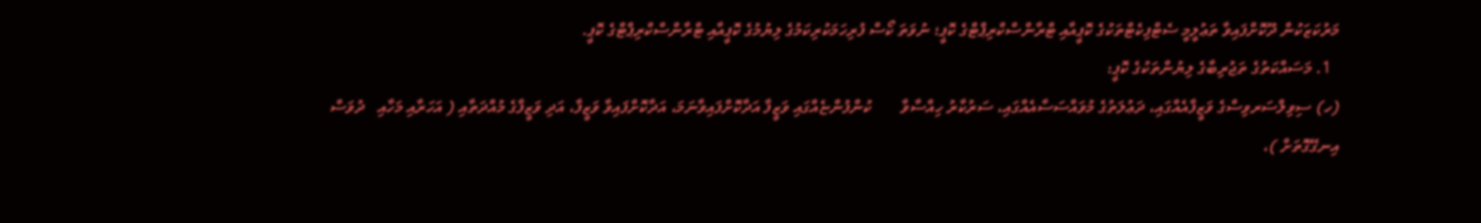މަރުކަޒަކުން ދޫކޮށްފައިވާ ތަޢުލީމީ ސެޓްފިކެޓްތަކުގެ ކޮޕީއާއި ޓްރާންސްކްރިޕްޓްގެ ކޮޕީ؛ ނުވަތަ ކޯސް ފުރިހަމަކުރިކަމުގެ ލިޔުމުގެ ކޮޕީއާއި ޓްރާންސްކްރިޕްޓްގެ ކޮޕީ.
  1. މަސައްކަތުގެ ތަޖުރިބާގެ ލިޔުންތަކުގެ ކޮޕީ:
(ހ) ސިވިލްސަރވިސްގެ ވަޒީފާއެއްގައި، ދަޢުލަތުގެ މުވައްސަސާއެއްގައި، ސަރުކާރު ހިއްސާވާ       ކުންފުންޏެއްގައި ވަޒީފާ އަދާކޮށްފައިވާނަމަ، އަދާކޮށްފައިވާ ވަޒީފާ، އަދި ވަޒީފާގެ މުއްދަތާއި ( އަހަރާއި މަހާއި   ދުވަސް އިނގޭގޮތަށް )،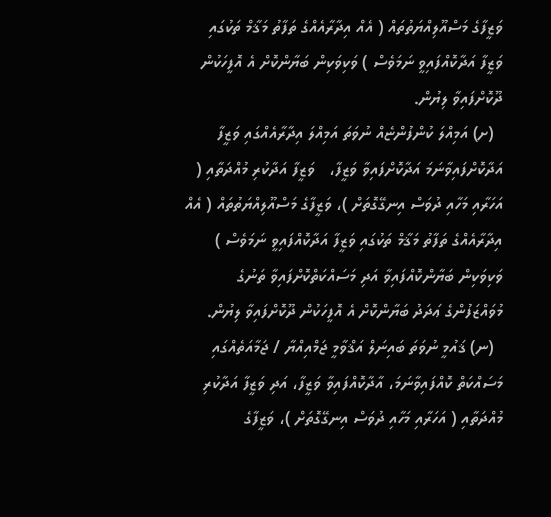ވަޒީފާގެ މަސްއޫލިއްޔަތުތައް ( އެއް އިދާރާއެއްގެ ތަފާތު މަޤާމް ތަކުގައި ވަޒީފާ އަދާކޮއްފައިވީ ނަމަވެސް ) ވަކިވަކިން ބަޔާންކޮށް އެ އޮފީހަކުން ދޫކޮށްފައިވާ ލިޔުން.
  (ށ) އަމިއްލަ ކުންފުންޏެއް ނުވަތަ އަމިއްލަ އިދާރާއެއްގައި ވަޒީފާ އަދާކޮށްފައިވާނަމަ އަދާކޮށްފައިވާ ވަޒީފާ،   ވަޒީފާ އަދާކުރި މުއްދަތާއި ( އަހަރާއި މަހާއި ދުވަސް އިނގޭގޮތަށް )، ވަޒީފާގެ މަސްއޫލިއްޔަތުތައް ( އެއް އިދާރާއެއްގެ ތަފާތު މަޤާމް ތަކުގައި ވަޒީފާ އަދާކޮއްފައިވީ ނަމަވެސް ) ވަކިވަކިން ބަޔާންކޮއްފައިވާ އަދި މަސައްކަތްކޮށްފައިވާ ތަނުގެ މުވައްޒަފުންގެ ޢަދަދު ބަޔާންކޮށް އެ އޮފީހަކުން ދޫކޮށްފައިވާ ލިޔުން.
  (ނ) ޤައުމީ ނުވަތަ ބައިނަލް އަޤްވާމީ ޖަމްއިއްޔާ / ޖަމާއަތެއްގައި މަސައްކަތް ކޮއްފައިވާނަމަ، އާދާކޮއްފައިވާ ވަޒީފާ، އަދި ވަޒީފާ އަދާކުރި މުއްދަތާއި ( އަހަރާއި މަހާއި ދުވަސް އިނގޭގޮތަށް )، ވަޒީފާގެ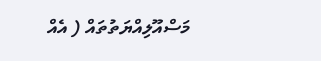މަސްއޫލިއްޔަތުތައް ( އެއް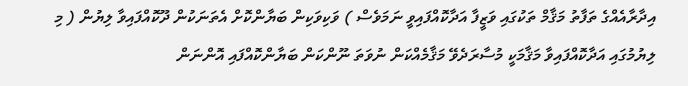އިދާރާއެއްގެ ތަފާތު މަޤާމް ތަކުގައި ވަޒީފާ އަދާކޮއްފައިވީ ނަމަވެސް ) ވަކިވަކިން ބަޔާންކޮށް އެތަނަކުން ދޫކޮއްފައިވާ ލިޔުން ( މި ލިޔުމުގައި އަދާކޮއްފައިވާ މަޤާމަކީ މުސާރަދެވޭ މަޤާމެއްކަން ނުވަތަ ނޫންކަން ބަޔާންކޮއްފައި އޮންނަން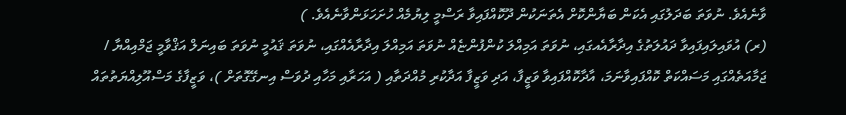ވާނެއެވެ. ނުވަތަ ބަދަލުގައި އެކަން ބަޔާންކޮށް އެތަނަކުން ދޫކޮއްފައިވާ ރަސްމީ ލިޔުމެއް ހުށަހަޅަންވާނެއެވެ. )
(ރ) އުވައިލައިފައިވާ ދައުލަތުގެ އިދާރާއެއގައި، ނުވަތަ އަމިއްލަ ކުންފުންޏެއް ނުވަތަ އަމިއްލަ އިދާރާއެއްގައި، ނުވަތަ ޤައުމީ ނުވަތަ ބައިނަލް އަޤްވާމީ ޖަމްއިއްޔާ / ޖަމާއަތެއްގައި މަސައްކަތް ކޮއްފައިވާނަމަ، އާދާކޮއްފައިވާ ވަޒީފާ، އަދި ވަޒީފާ އަދާކުރި މުއްދަތާއި ( އަހަރާއި މަހާއި ދުވަސް އިނގޭގޮތަށް )، ވަޒީފާގެ މަސްއޫލިއްޔަތުތައް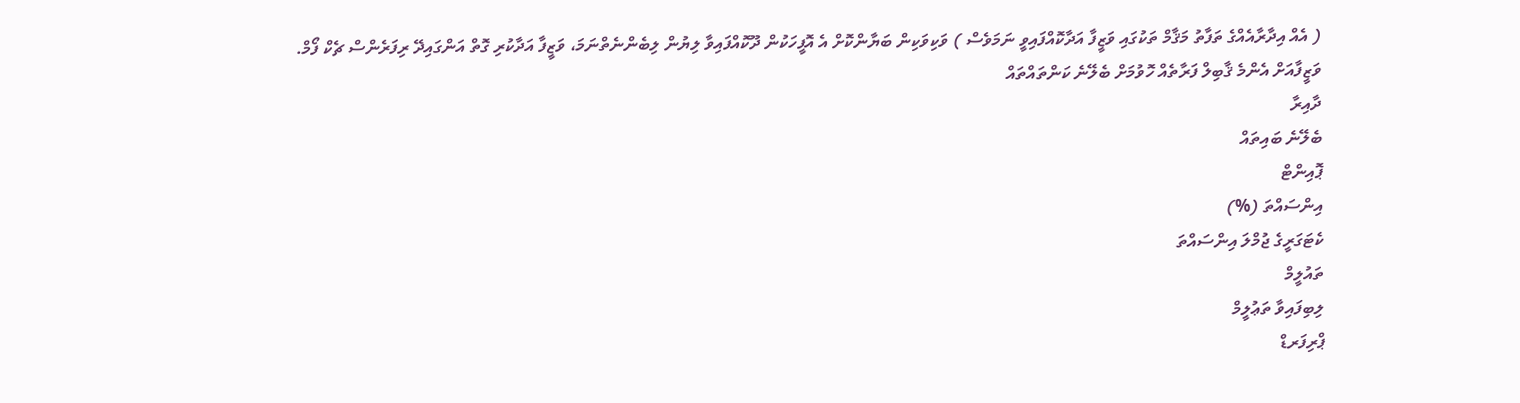( އެއް އިދާރާއެއްގެ ތަފާތު މަޤާމް ތަކުގައި ވަޒީފާ އަދާކޮއްފައިވީ ނަމަވެސް ) ވަކިވަކިން ބަޔާންކޮށް އެ އޮފީހަކުން ދޫކޮއްފައިވާ ލިޔުން ލިބެންނެތްނަމަ، ވަޒީފާ އަދާކުރި ގޮތް އަންގައިދޭ ރިފަރެންސް ޗެކް ފޯމް.
ވަޒީފާއަށް އެންމެ ޤާބިލް ފަރާތެއް ހޮވުމަށް ބެލޭނެ ކަންތައްތައް
ދާއިރާ
ބެލޭނެ ބައިތައް
ޕޮއިންޓް
އިންސައްތަ (%)
ކެޓަގަރީގެ ޖުމްލަ އިންސައްތަ
ތައުލީމް
ލިބިފައިވާ ތަޢުލީމް
ޕްރިފަރޑް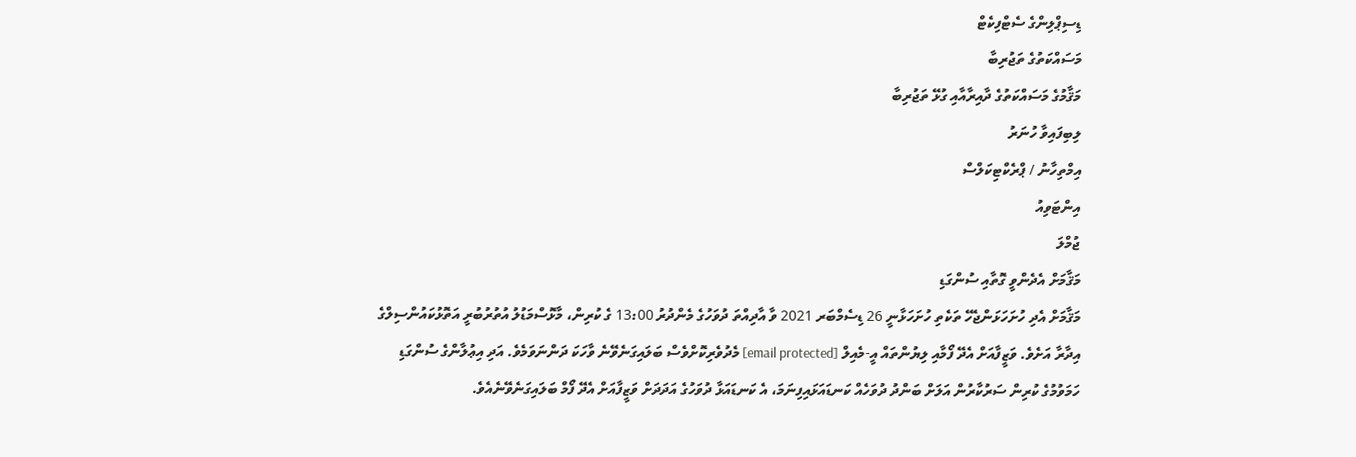ޑިސިޕްލިންގެ ސެޓްފިކެޓް
މަސައްކަތުގެ ތަޖުރިބާ
މަޤާމުގެ މަސައްކަތުގެ ދާއިރާއާއި ގުޅޭ ތަޖުރިބާ
ލިބިފައިވާ ހުނަރު
އިމްތިހާނު / ޕްރެކްޓިކަލްސް
އިންޓަވިއު
ޖުމްލަ
މަޤާމަށް އެދެންވީ ގޮތާއި ސުންގަޑި
މަޤާމަށް އެދި ހުށަހަޅަންޖެހޭ ތަކެތި ހުށަހަޅާނީ 26 ޑިސެމްބަރ 2021 ވާ އާދިއްތަ ދުވަހުގެ މެންދުރު 13:00 ގެ ކުރިން، މާޅޮސްމަޑުލު އުތުރުބުރީ އަތޮޅުކައުންސިލްގެ އިދާރާ އަށެވެ. ވަޒީފާއަށް އެދޭ ފޯމާއި ލިޔުންތައް އީ-މެއިލް [email protected] މެދުވެރިކޮށްވެސް ބަލައިގަނެވޭނެ ވާހަކަ ދަންނަވަމެވެ. އަދި އިޢުލާންގެ ސުންގަޑި ހަމަވުމުގެ ކުރިން ސަރުކާރުން އަލަށް ބަންދު ދުވަހެއް ކަނޑައަޅައިފިނަމަ، އެ ކަނޑައަޅާ ދުވަހުގެ އަދަދަށް ވަޒީފާއަށް އެދޭ ފޯމް ބަލައިގަނެވޭނެއެވެ.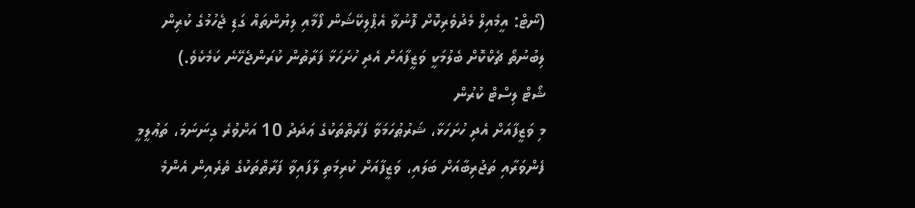(ނޯޓް: އީމެއިލް މެދުވެރިކޮށް ފޮނުވާ އެޕްލިކޭޝަން ފޯމާއި ލިޔުންތައް ގަޑި ޖެހުމުގެ ކުރިން ލިބުނުތޯ ޗެކްކޮށް ބެލުމަކީ ވަޒީފާއަށް އެދި ހުށަހަޅާ ފަރާތުން ކުރަންޖެހޭނެ ކަމެކެވެ.)
ޝޯޓް ލިސްޓް ކުރުން
މި ވަޒީފާއަށް އެދި ހުށަހަޅާ، ޝަރުޠުހަމަވާ ފަރާތްތަކުގެ ޢަދަދު 10 އަށްވުރެ ގިނަނަމަ، ތަޢުލީމީ ފެންވަރާއި ތަޖުރިބާއަށް ބަލައި، ވަޒީފާއަށް ކުރިމަތި ލާފައިވާ ފަރާތްތަކުގެ ތެރެއިން އެންމެ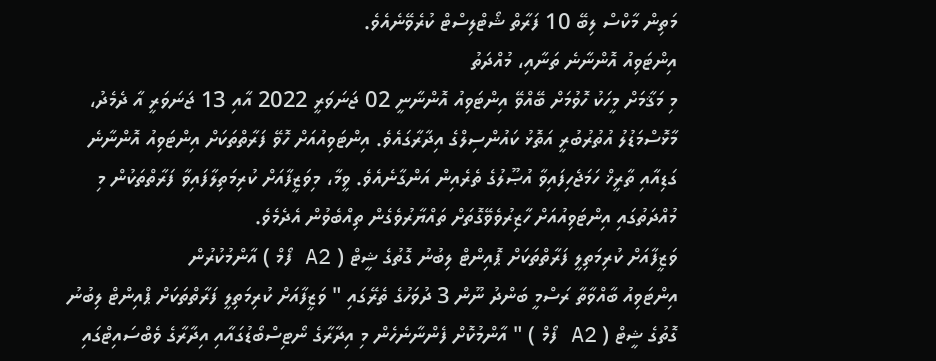މަތިން މާކްސް ލިބޭ 10 ފަރާތް ޝޯޓްލިސްޓް ކުރެވޭނެއެވެ.
އިންޓަވިއު އޮންނާނެ ތަނާއި، މުއްދަތު
މި މަޤާމަށް މީހަކު ހޮވުމަށް ބޭއްވޭ އިންޓަވިއު އޮންނާނީ 02 ޖަނަވަރީ 2022 އާއި 13 ޖަނަވަރީ އާ ދެމެދު، މާޅޮސްމަޑުލު އުތުރުބުރީ އަތޮޅު ކައުންސިލްގެ އިދާރާގައެވެ. އިންޓަވިއުއަށް ހޮވޭ ފަރާތްތަކަށް އިންޓަވިއު އޮންނާނެ ގަޑިއާއި ތާރީޚް ހަމަޖެހިފައިވާ އުޞޫލުގެ ތެރެއިން އަންގާނެއެވެ. ވީމާ، މިވަޒީފާއަށް ކުރިމަތިލާފައިވާ ފަރާތްތަކުން މި މުއްދަތުގައި އިންޓަވިއުއަށް ހާޒިރުވެވޭގޮތަށް ތައްޔާރުވެގެން ތިއްބެވުން އެދެމެވެ.
ވަޒީފާއަށް ކުރިމަތިލީ ފަރާތްތަކަށް ޕޮއިންޓް ލިބުނު ގޮތުގެ ޝީޓް ( A2 ފޯމް ) އާންމުކުރުން
އިންޓަވިއު ބާއްވާތާ ރަސްމީ ބަންދު ނޫން 3 ދުވަހުގެ ތެރޭގައި " ވަޒީފާއަށް ކުރިމަތިލީ ފަރާތްތަކަށް ޕްއިންޓް ލިބުނު ގޮތުގެ ޝީޓް ( A2 ފޯމް ) " އާންމުކޮށް ފެންނާނެހެން މި އިދާރާގެ ނޯޓިސްބޯޑުގައާއި އިދާރާގެ ވެބްސައިޓްގައި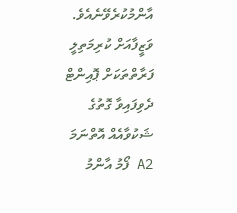އާންމުކުރެވޭނެއެވެ. ވަޒީފާއަށް ކުރިމަތިލީ ފަރާތްތަކަށް ޕޮއިންޓް ދެވިފައިވާ ގޮތުގެ ޝަކުވާއެއް އޮތްނަމަ A2 ފޯމު އާންމު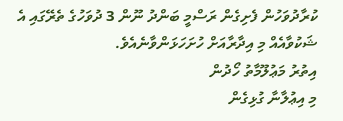ކުރާދުވަހުން ފެށިގެން ރަސްމީ ބަންދު ނޫން 3 ދުވަހުގެ ތެރޭގައި އެ ޝަކުވާއެއް މި އިދާރާއަށް ހުށަހަޅަންވާނެއެވެ.
އިތުރު މަޢުލޫމާތު ހޯދުން
މި އިޢުލާނާ ގުޅިގެން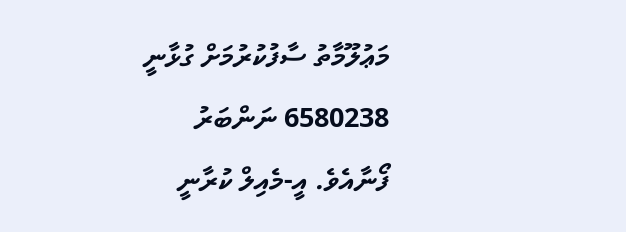މަޢުލޫމާތު ސާފުކުރުމަށް ގުޅާނީ 6580238 ނަންބަރު ފޯނާއެވެ. އީ-މެއިލް ކުރާނީ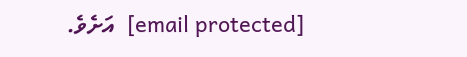[email protected]  އަށެވެ.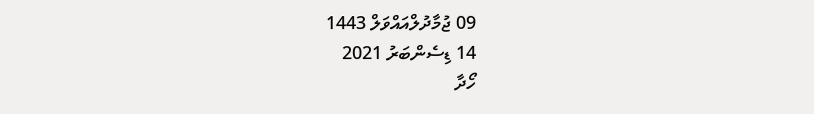09 ޖުމާދުލްއައްވަލް 1443
14 ޑިސެންބަރު 2021
ހޯދާ